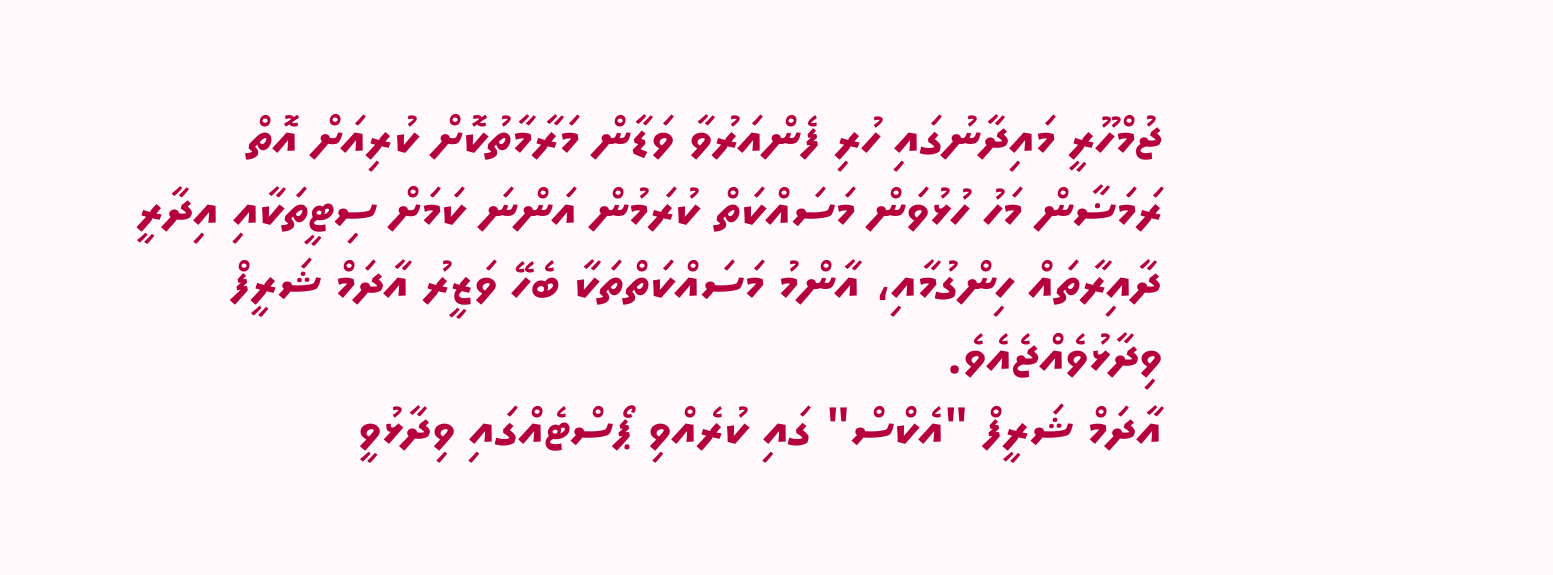ޖުމްހޫރީ މައިދާނުގައި ހުރި ފެންއަރުވާ ވަޑާން މަރާމާތުކޮށް ކުރިއަށް އޮތް ރަމަޟާން މަހު ހުޅުވަން މަސައްކަތް ކުރަމުން އަންނަ ކަމަށް ސިޓީތަކާއި އިދާރީ ދާއިރާތައް ހިންގުމާއި، އާންމު މަސައްކަތްތަކާ ބެހޭ ވަޒީރު އާދަމް ޝަރީފް ވިދާޅުވެއްޖެއެވެ.
އާދަމް ޝަރީފް "އެކްސް" ގައި ކުރެއްވި ޕޯސްޓެއްގައި ވިދާޅުވީ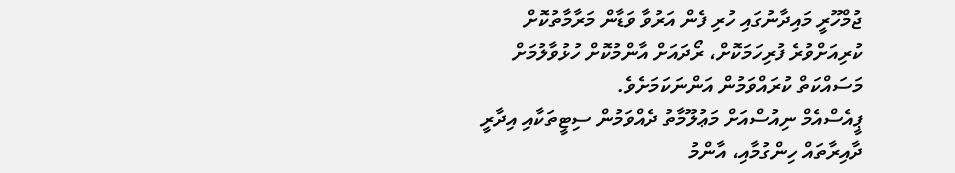ޖުމްހޫރީ މައިދާނުގައި ހުރި ފެން އަރުވާ ވަޑާން މަރާމާތުކޮށް ކުރިއަށްވުރެ ފުރިހަމަކޮށް، ރޯދައަށް އާންމުކޮށް ހުޅުވާލުމަށް މަސައްކަތް ކުރައްވަމުން އަންނަކަމަށެވެ.
ޕީއެސްއެމް ނިއުސްއަށް މަޢުލޫމާތު ދެއްވަމުން ސިޓީތަކާއި އިދާރީ ދާއިރާތައް ހިންގުމާއި، އާންމު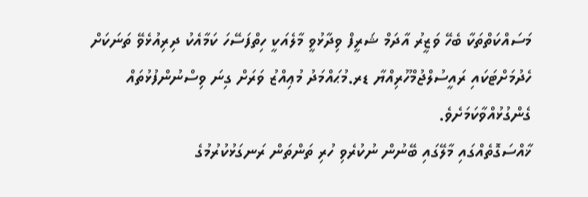މަސައްކަތްތަކާ ބެހޭ ވަޒީރު އާދަމް ޝަރީފް ވިދާޅުވީ މާލެއަކީ ހިތްފަސޭހަ ކަމާއެކު ދިރިއުޅެވޭ ތަނަކަށް ހެދުމަށްޓަކައި ރައީސުލްޖުމްހޫރިއްޔާ ޑރ.މުޙައްމަދު މުޢިއްޒު ވަރަށް ގިނަ ވިސްނުންފުޅުތައް ގެންގުޅުއްވާކަމަށެވެ.
ޚާއްސަގޮތެއްގައި މާލޭގައި ބޭނުން ނުކުރެވި ހުރި ތަންތަން ރަނގަޅުކުރުމުގެ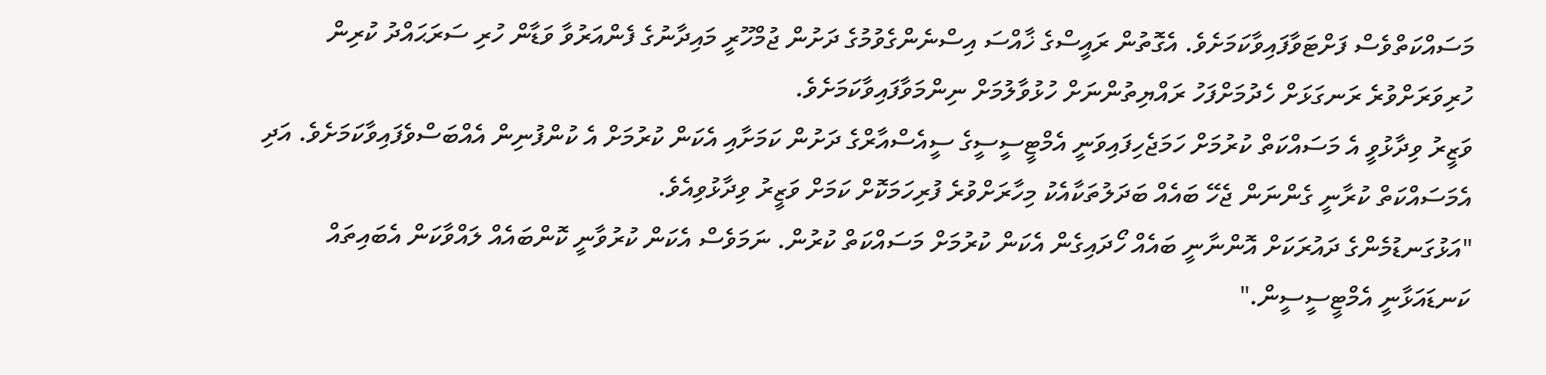މަސައްކަތްވެސް ފަށްޓަވާފައިވާކަމަށެވެ. އެގޮތުން ރައީސްގެ ޚާއްސަ އިސްނެންގެވުމުގެ ދަށުން ޖުމްހޫރީ މައިދާނުގެ ފެންއަރުވާ ވަޑާން ހުރި ސަރަޙައްދު ކުރިން ހުރިވަރަށްވުރެ ރަނގަޅަށް ހެދުމަށްފަހު ރައްޔިތުންނަށް ހުޅުވާލުމަށް ނިންމަވާފައިވާކަމަށެވެ.
ވަޒީރު ވިދާޅުވީ އެ މަސައްކަތް ކުރުމަށް ހަމަޖެހިފައިވަނީ އެމްޓީސީސީގެ ސީއެސްއާރްގެ ދަށުން ކަމަށާއި އެކަން ކުރުމަށް އެ ކުންފުނިން އެއްބަސްވެފައިވާކަމަށެވެ. އަދި އެމަސައްކަތް ކުރާނީ ގެންނަން ޖެހޭ ބައެއް ބަދަލުތަކާއެކު މިހާރަށްވުރެ ފުރިހަމަކޮށް ކަމަށް ވަޒީރު ވިދާޅުވިއެވެ.
"އަޅުގަނޑުމެންގެ ދައުރަކަށް އޮންނާނީ ބައެއް ހޯދައިގެން އެކަން ކުރުމަށް މަސައްކަތް ކުރުން. ނަމަވެސް އެކަން ކުރުވާނީ ކޮންބައެއް ލައްވާކަން އެބައިތައް ކަނޑައަޅާނީ އެމްޓީސީސީން."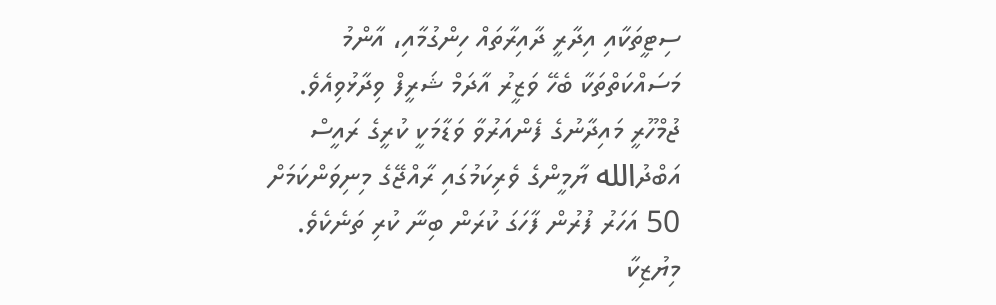ސިޓީތަކާއި އިދާރީ ދާއިރާތައް ހިންގުމާއި، އާންމު މަސައްކަތްތަކާ ބެހޭ ވަޒީރު އާދަމް ޝަރީފް ވިދާޅުވިއެވެ.
ޖުމްހޫރީ މައިދާނުގެ ފެންއަރުވާ ވަޑާމަކީ ކުރީގެ ރައީސް އަބްދުالله ޔާމީންގެ ވެރިކަމުގައި ރާއްޖޭގެ މިނިވަންކަމަށް 50 އަހަރު ފުރުން ފާހަގަ ކުރަން ބިނާ ކުރި ތަނެކެވެ. މިޔުޒިކާ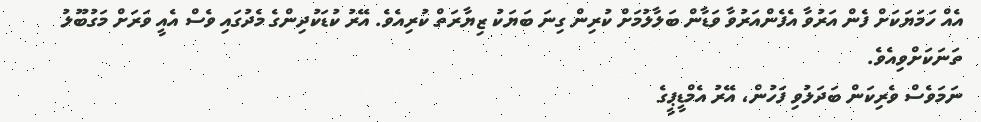އެއް ހަމަޔަކަށް ފެން އަރުވާ އެފެންއަރުވާ ވަޑާން ބަލާލުމަށް ކުރިން ގިނަ ބަޔަކު ޒިޔާރަތް ކުރިއެވެ. އޭރު ކުޑަކުދިންގެ މެދުގައި ވެސް އެއީ ވަރަށް މަގުބޫލު ތަނަކަށްވިއެވެ.
ނަމަވެސް ވެރިކަން ބަދަލުވި ފަހުން، އޭރު އެމްޑީޕީގެ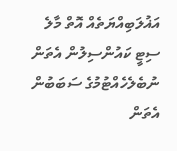އަޣުލަބިއްޔަތެއް އޮތް މާލެ ސިޓީ ކައުންސިލުން އެތަން ނުބެލެހެއްޓުމުގެ ސަބަބުން އެތަން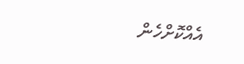އެއްކޮށްހެން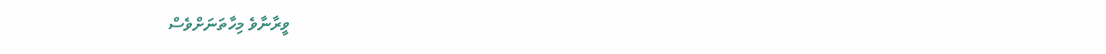ވީރާނާވެ މިހާތަނަށްވެސް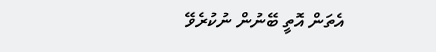އެތަން އޮތީ ބޭނުން ނުކުރެވޭ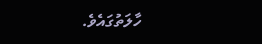ހާލަތުގައެވެ.